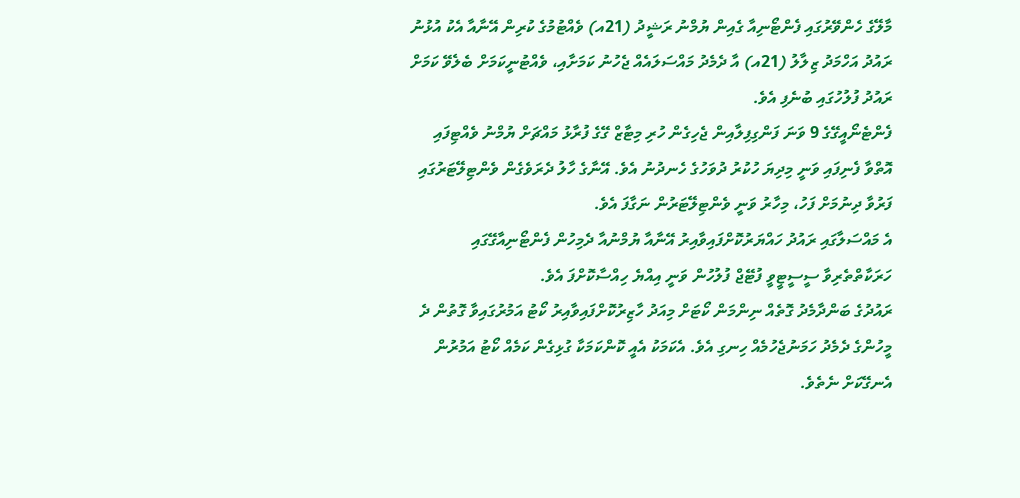މާލޭގެ ހެންވޭރުގައި ފެންޓޯނިއާ ގެއިން ޔުމްނު ރަޝީދު (21އ) ވެއްޓުމުގެ ކުރިން އޭނާއާ އެކު އުޅުނު ރައުދު އަހްމަދު ޒިލާލު (21އ) އާ ދެމެދު މައްސަލައެއް ޖެހުނު ކަމަށާއި، ވެއްޓުނީކަމަށް ބެލެވޭ ކަމަށް ރައުދު ފުލުހުގައި ބުނެފި އެވެ.
ފެންޓެނޯއީގޭގެ 9 ވަނަ ފަންގިފިލާއިން ޖެހިގެން ހުރި މިޓާޒް ގޭގެ ފުރާޅު މައްޗަށް ޔުމްނު ވެއްޓިފައި އޮތްވާ ފެނިފައި ވަނީ މިދިޔަ ހުކުރު ދުވަހުގެ ހެނދުނު އެވެ. އޭނާގެ ހާލު ދެރަވެގެން ވެންޓިލޭޓަރުގައި ފަރުވާ ދިނުމަށް ފަހު، މިހާރު ވަނީ ވެންޓިލޭޓަރުން ނަގާފަ އެވެ.
އެ މައްސަލާގައި ރައުދު ހައްޔަރުކޮށްފައިވާއިރު އޭނާއާ ޔުމްނުއާ ދެމިހުން ފެންޓޯނިއާގޭގައި ހަރަކާތްތެރިވާ ސީސީޓީވީ ފުޓޭޖް ފުލުހުން ވަނީ އިއްޔެ ހިއްސާކޮށްފަ އެވެ.
ރައުދުގެ ބަންދާމެދު ގޮތެއް ނިންމަން ކޯޓަށް މިއަދު ހާޒިރުކޮށްފައިވާއިރު ކޯޓު އަމުރުގައިވާ ގޮތުން ދެ މީހުންގެ ދެމެދު ހަމަނުޖެހުމެއް ހިނގި އެވެ. އެކަމަކު އެއީ ކޮންކަމަކާ ގުޅިގެން ކަމެއް ކޯޓު އަމުރުން އެނގޭކަށް ނެތެވެ.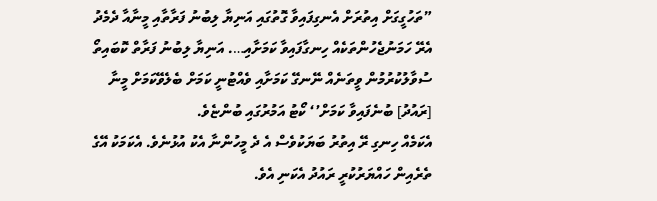”ތަހުގީގަށް އިތުރަށް އެނގިފައިވާ ގޮތުގައި އަނިޔާ ލިބުނު ފަރާތާއި މީނާއާ ދެމެދު އެރޭ ހަމަނުޖެހުންތަކެއް ހިނގާފައިވާ ކަމަށާއި…. އަނިޔާ ލިބުނު ފަރާތް ކޮބައިތޯ ސުވާލުކުރުމުން ވީތަނެއް ނޭނގޭ ކަމަށާއި ވެއްޓުނީ ކަމަށް ބެލެވޭކަމަށް މީނާ [ރައުދު] ބުނެފައިވާ ކަމަށް’‘ ކޯޓު އަމުރުގައި ބުންޏެވެ.
އެކަމެއް ހިނގި ރޭ އިތުރު ބަޔަކުވެސް އެ ދެ މީހުންނާ އެކު އުޅުނެވެ. އެކަމަކު އޭގެ ތެރެއިން ހައްޔަރުކުރީ ރައުދު އެކަނި އެވެ.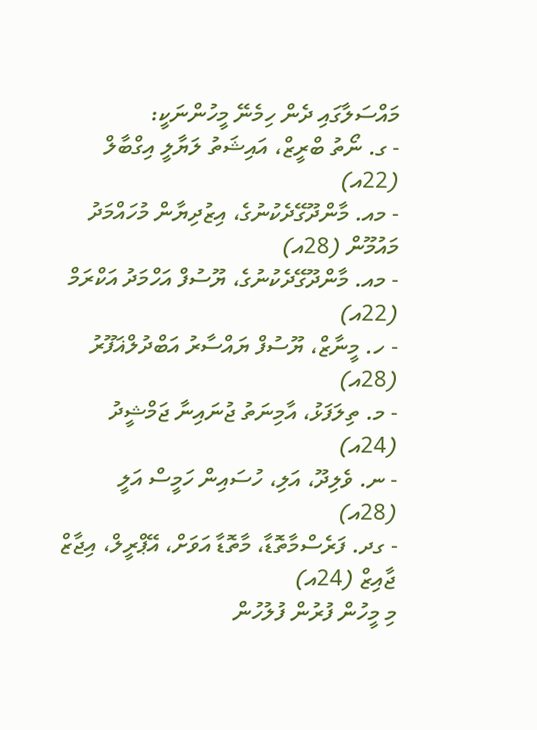މައްސަލާގައި ދެން ހިމެނޭ މީހުންނަކީ:
- ގ. ނޯތު ބްރީޒް، އައިޝަތު ލަޔާލީ އިގްބާލް (22އ)
- މއ. މާންދޫގޭދެކުނުގެ، އިޒުދިޔާން މުހައްމަދު މައުމޫން (28އ)
- މއ. މާންދޫގޭދެކުނުގެ، ޔޫސުފް އަހްމަދު އަކްރަމް (22އ)
- ހ. މީނާޒް، ޔޫސުފް ޔައްސާރު އަބްދުލްޣަފޫރު (28އ)
- މ. ތިލަފަޅު، އާމިނަތު ޖުނައިނާ ޖަމްޝީދު (24އ)
- ނ. ވެލިދޫ، އަލި، ހުސައިން ހަމީސް އަލީ (28އ)
- ގދ. ފަރެސްމާތޮޑާ، މާތޮޑާ އަވަށް، އޭޕްރީލް، އިޖާޒް ޖާއިޒް (24އ)
މި މީހުން ފުރުން ފުލުހުން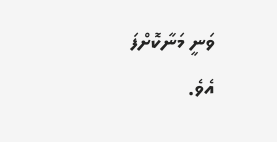ވަނީ މަނާކޮށްފަ އެވެ.